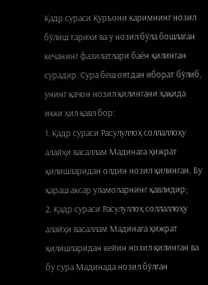Қадр сураси Қуръони каримнинг нозил бўлиш тарихи ва у нозил бўла бошлаган кечанинг фазилатлари баён қилинган сурадир. Сура беш оятдан иборат бўлиб, унинг қачон нозил қилингани ҳақида икки ҳил қавл бор:
1. Қадр сураси Расулуллоҳ соллаллоҳу алайҳи васаллам Мадинага ҳижрат қилишларидан олдин нозил қилинган. Бу қараш аксар уламоларнинг қавлидир;
2. Қадр сураси Расулуллоҳ соллаллоҳу алайҳи васаллам Мадинага ҳижрат қилишларидан кейин нозил қилинган ва бу сура Мадинада нозил бўлган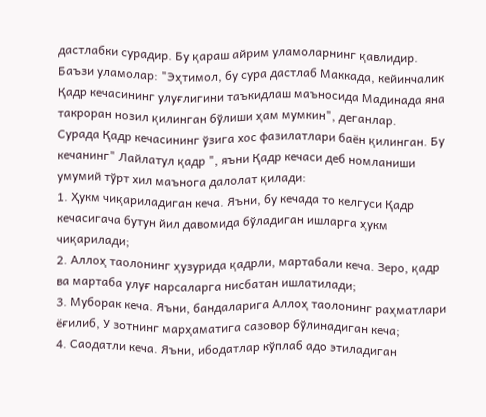дастлабки сурадир. Бу қараш айрим уламоларнинг қавлидир. Баъзи уламолар: "Эҳтимол, бу сура дастлаб Маккада, кейинчалик Қадр кечасининг улуғлигини таъкидлаш маъносида Мадинада яна такроран нозил қилинган бўлиши ҳам мумкин", деганлар.
Сурада Қадр кечасининг ўзига хос фазилатлари баён қилинган. Бу кечанинг" Лайлатул қадр ", яъни Қадр кечаси деб номланиши умумий тўрт хил маънога далолат қилади:
1. Ҳукм чиқариладиган кеча. Яъни, бу кечада то келгуси Қадр кечасигача бутун йил давомида бўладиган ишларга ҳукм чиқарилади;
2. Аллоҳ таолонинг ҳузурида қадрли, мартабали кеча. Зеро, қадр ва мартаба улуғ нарсаларга нисбатан ишлатилади;
3. Муборак кеча. Яъни, бандаларига Аллоҳ таолонинг раҳматлари ёғилиб, У зотнинг марҳаматига сазовор бўлинадиган кеча;
4. Саодатли кеча. Яъни, ибодатлар кўплаб адо этиладиган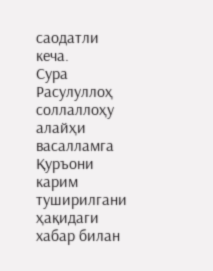саодатли кеча.
Сура Расулуллоҳ соллаллоҳу алайҳи васалламга Қуръони карим туширилгани ҳақидаги хабар билан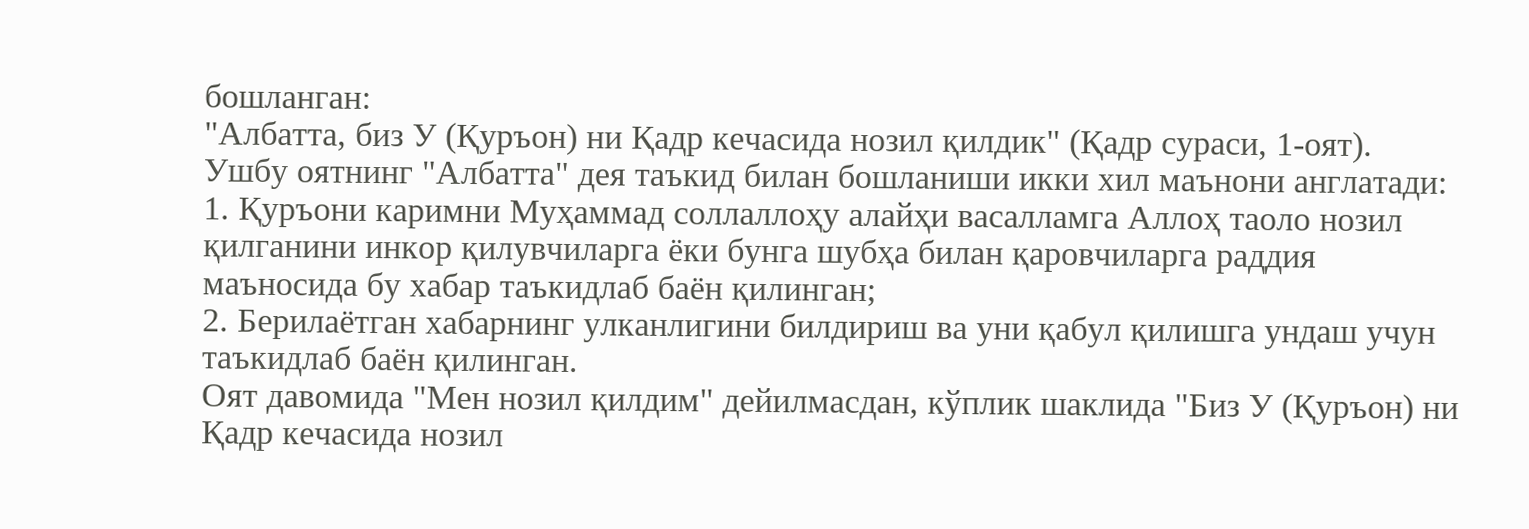бошланган:
"Албатта, биз У (Қуръон) ни Қадр кечасида нозил қилдик" (Қадр сураси, 1-оят).
Ушбу оятнинг "Албатта" дея таъкид билан бошланиши икки хил маънони англатади:
1. Қуръони каримни Муҳаммад соллаллоҳу алайҳи васалламга Аллоҳ таоло нозил қилганини инкор қилувчиларга ёки бунга шубҳа билан қаровчиларга раддия маъносида бу хабар таъкидлаб баён қилинган;
2. Берилаётган хабарнинг улканлигини билдириш ва уни қабул қилишга ундаш учун таъкидлаб баён қилинган.
Оят давомида "Мен нозил қилдим" дейилмасдан, кўплик шаклида "Биз У (Қуръон) ни Қадр кечасида нозил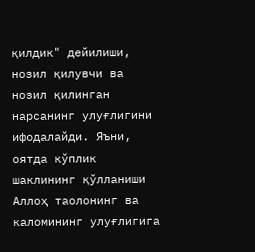қилдик" дейилиши, нозил қилувчи ва нозил қилинган нарсанинг улуғлигини ифодалайди. Яъни, оятда кўплик шаклининг қўлланиши Аллоҳ таолонинг ва каломининг улуғлигига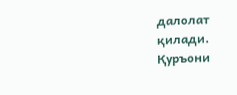далолат қилади.
Қуръони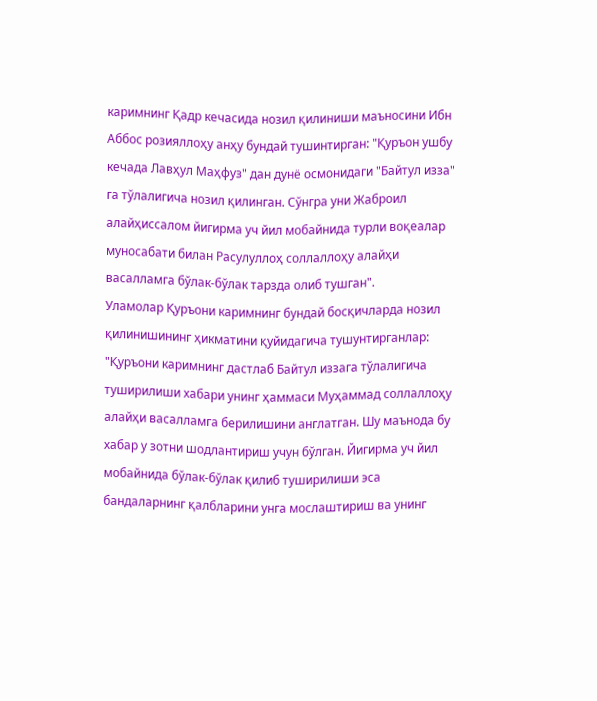каримнинг Қадр кечасида нозил қилиниши маъносини Ибн Аббос розияллоҳу анҳу бундай тушинтирган: "Қуръон ушбу кечада Лавҳул Маҳфуз" дан дунё осмонидаги "Байтул изза" га тўлалигича нозил қилинган. Сўнгра уни Жаброил алайҳиссалом йигирма уч йил мобайнида турли воқеалар муносабати билан Расулуллоҳ соллаллоҳу алайҳи васалламга бўлак-бўлак тарзда олиб тушган".
Уламолар Қуръони каримнинг бундай босқичларда нозил қилинишининг ҳикматини қуйидагича тушунтирганлар: "Қуръони каримнинг дастлаб Байтул иззага тўлалигича туширилиши хабари унинг ҳаммаси Муҳаммад соллаллоҳу алайҳи васалламга берилишини англатган. Шу маънода бу хабар у зотни шодлантириш учун бўлган. Йигирма уч йил мобайнида бўлак-бўлак қилиб туширилиши эса бандаларнинг қалбларини унга мослаштириш ва унинг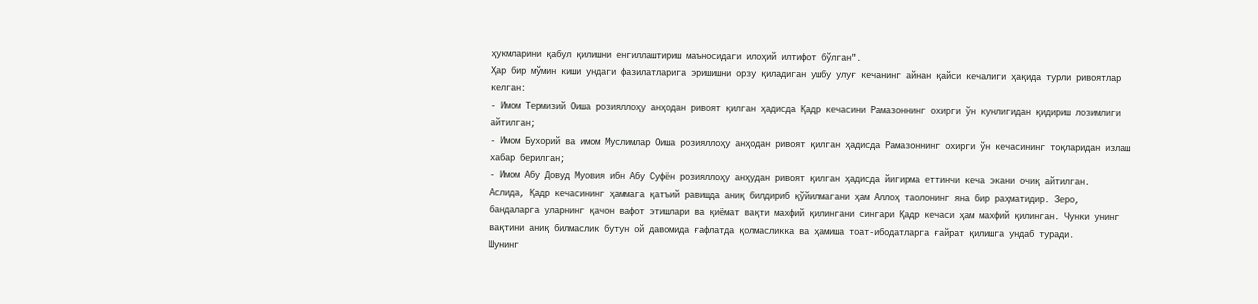ҳукмларини қабул қилишни енгиллаштириш маъносидаги илоҳий илтифот бўлган".
Ҳар бир мўмин киши ундаги фазилатларига эришишни орзу қиладиган ушбу улуғ кечанинг айнан қайси кечалиги ҳақида турли ривоятлар келган:
- Имом Термизий Оиша розияллоҳу анҳодан ривоят қилган ҳадисда Қадр кечасини Рамазоннинг охирги ўн кунлигидан қидириш лозимлиги айтилган;
- Имом Бухорий ва имом Муслимлар Оиша розияллоҳу анҳодан ривоят қилган ҳадисда Рамазоннинг охирги ўн кечасининг тоқларидан излаш хабар берилган;
- Имом Абу Довуд Муовия ибн Абу Суфён розияллоҳу анҳудан ривоят қилган ҳадисда йигирма еттинчи кеча экани очиқ айтилган.
Аслида, Қадр кечасининг ҳаммага қатъий равишда аниқ билдириб қўйилмагани ҳам Аллоҳ таолонинг яна бир раҳматидир. Зеро, бандаларга уларнинг қачон вафот этишлари ва қиёмат вақти махфий қилингани сингари Қадр кечаси ҳам махфий қилинган. Чунки унинг вақтини аниқ билмаслик бутун ой давомида ғафлатда қолмасликка ва ҳамиша тоат-ибодатларга ғайрат қилишга ундаб туради.
Шунинг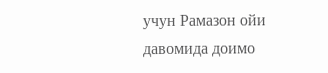учун Рамазон ойи давомида доимо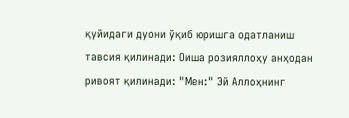қуйидаги дуони ўқиб юришга одатланиш тавсия қилинади: Оиша розияллоҳу анҳодан ривоят қилинади: "Мен:" Эй Аллоҳнинг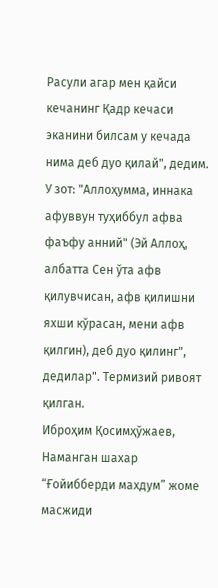Расули агар мен қайси кечанинг Қадр кечаси эканини билсам у кечада нима деб дуо қилай", дедим. У зот: "Аллоҳумма, иннака афуввун туҳиббул афва фаъфу анний" (Эй Аллоҳ, албатта Сен ўта афв қилувчисан, афв қилишни яхши кўрасан, мени афв қилгин), деб дуо қилинг", дедилар". Термизий ривоят қилган.
Иброҳим Қосимҳўжаев,
Наманган шахар “Ғойибберди махдум” жоме
масжиди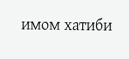имом хатиби